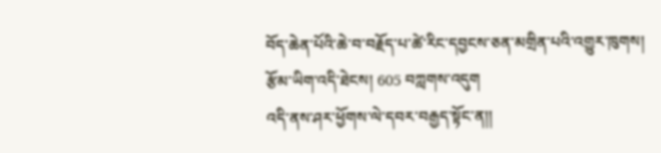བོད་ཆེན་པོའི་ཆེ་བ་བརྗོད་པ་ཚེ་རིང་དབྱངས་ཅན་མགྲིན་པའི་འགྱུར་ཁུགས།
རྩོམ་ཡིག་འདི་ཐེངས། 605 བཀླགས་འདུག
འདི་ནས་ཤར་ཕྱོགས་ལེ་དབར་བརྒྱད་སྟོང་ན།།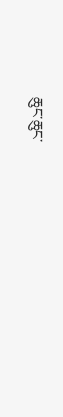ཆུང་ཆུང་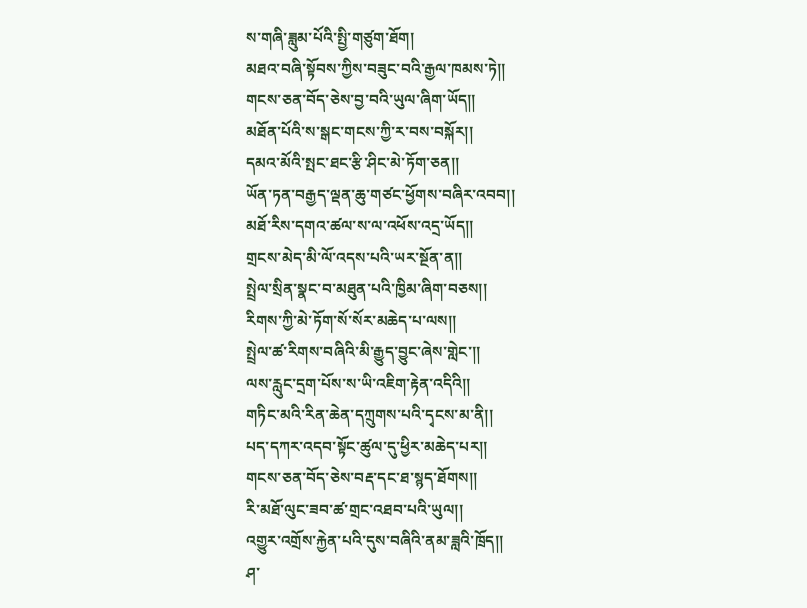ས་གཞི་ཟླུམ་པོའི་སྤྱི་གཙུག་ཐོག།
མཐའ་བཞི་སྟོབས་ཀྱིས་བཟུང་བའི་རྒྱལ་ཁམས་ཏེ།།
གངས་ཅན་བོད་ཅེས་བྱ་བའི་ཡུལ་ཞིག་ཡོད།།
མཐོན་པོའི་ས་སྒང་གངས་ཀྱི་ར་བས་བསྐོར།།
དམའ་མོའི་སྤང་ཐང་རྩི་ཤིང་མེ་ཏོག་ཅན།།
ཡོན་ཏན་བརྒྱད་ལྡན་ཆུ་གཙང་ཕྱོགས་བཞིར་འབབ།།
མཐོ་རིས་དགའ་ཚལ་ས་ལ་འཕོས་འདྲ་ཡོད།།
གྲངས་མེད་མི་ལོ་འདས་པའི་ཡར་སྔོན་ན།།
སྤྲེལ་སྲིན་སྣང་བ་མཐུན་པའི་ཁྱིམ་ཞིག་བཅས།།
རིགས་ཀྱི་མེ་ཏོག་སོ་སོར་མཆེད་པ་ལས།།
སྤྲེལ་ཚ་རིགས་བཞིའི་མི་རྒྱུད་བྱུང་ཞེས་གླེང་།།
ལས་རླུང་དྲག་པོས་ས་ཡི་འཇིག་རྟེན་འདིའི།།
གཏིང་མའི་རིན་ཆེན་དཀྲུགས་པའི་དྭངས་མ་ནི།།
པད་དཀར་འདབ་སྟོང་ཚུལ་དུ་ཕྱིར་མཆེད་པར།།
གངས་ཅན་བོད་ཅེས་བརྡ་དང་ཐ་སྙད་ཐོགས།།
རི་མཐོ་ལུང་ཟབ་ཚ་གྲང་འཐབ་པའི་ཡུལ།།
འགྱུར་འགྲོས་རྐྱེན་པའི་དུས་བཞིའི་ནམ་ཟླའི་ཁྲོད།།
ཤ་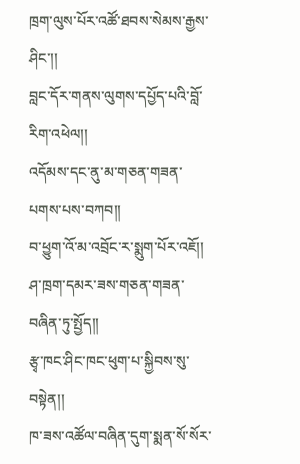ཁྲག་ལུས་པོར་འཚོ་ཐབས་སེམས་རྒྱས་ཤིང་།།
བླང་དོར་གནས་ལུགས་དཔྱོད་པའི་བློ་རིག་འཕེལ།།
འདོམས་དང་ནུ་མ་གཅན་གཟན་པགས་པས་བཀབ།།
བ་ཕྱུག་འོ་མ་འབྲོང་ར་སྨུག་པོར་འཇོ།།
ཤ་ཁྲག་དམར་ཟས་གཅན་གཟན་བཞིན་ཏུ་སྤྱོད།།
རྩྭ་ཁང་ཤིང་ཁང་ཕུག་པ་སྐྱིབས་སུ་བསྟེན།།
ཁ་ཟས་འཚོལ་བཞིན་དུག་སྨན་སོ་སོར་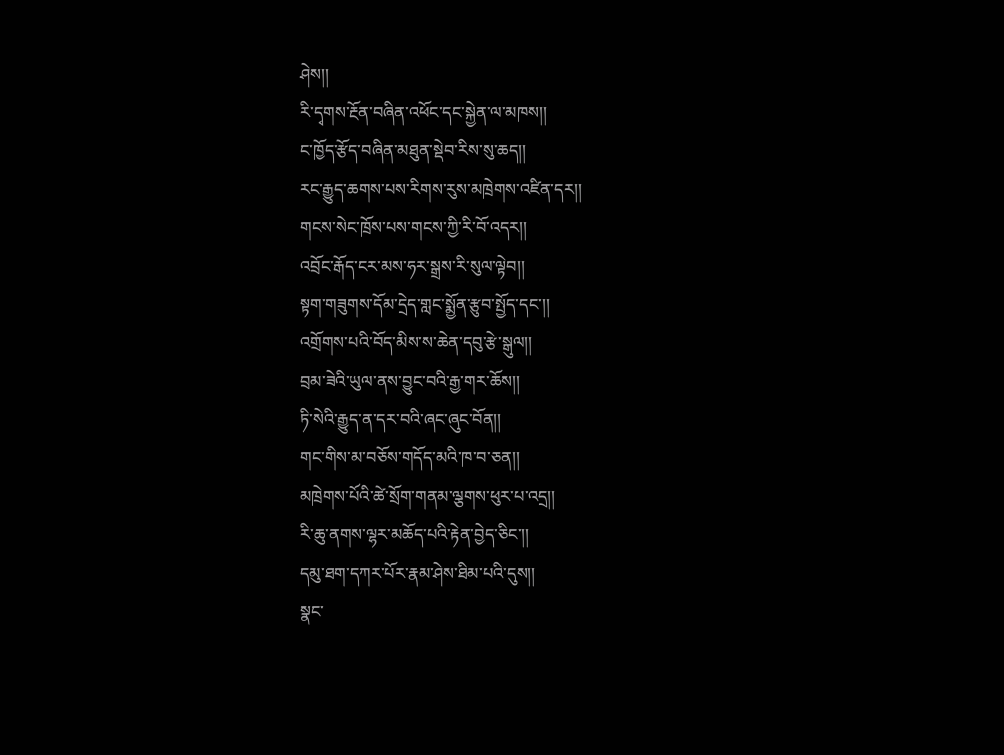ཤེས།།
རི་དྭགས་རྔོན་བཞིན་འཕོང་དང་སྐྱེན་ལ་མཁས།།
ང་ཁྱོད་རྩོད་བཞིན་མཐུན་སྡེབ་རིས་སུ་ཆད།།
རང་རྒྱུད་ཆགས་པས་རིགས་རུས་མཁྲེགས་འཛིན་དར།།
གངས་སེང་ཁྲོས་པས་གངས་ཀྱི་རི་བོ་འདར།།
འབྲོང་རྒོད་ངར་མས་ཧར་སྒྲས་རི་སུལ་ལྟེབ།།
སྟག་གཟུགས་དོམ་དྲེད་གླང་སྨྱོན་རྩུབ་སྤྱོད་དང་།།
འགྲོགས་པའི་བོད་མིས་ས་ཆེན་དབུ་རྩེ་སྒུལ།།
བྲམ་ཟེའི་ཡུལ་ནས་བྱུང་བའི་རྒྱ་གར་ཆོས།།
ཏི་སེའི་རྒྱུད་ན་དར་བའི་ཞང་ཞུང་བོན།།
གང་གིས་མ་བཅོས་གདོད་མའི་ཁ་བ་ཅན།།
མཁྲེགས་པོའི་ཚེ་སྲོག་གནམ་ལྕགས་ཕུར་པ་འདྲ།།
རི་ཆུ་ནགས་ལྷར་མཆོད་པའི་རྟེན་བྱེད་ཅིང་།།
དམུ་ཐག་དཀར་པོར་རྣམ་ཤེས་ཐིམ་པའི་དུས།།
སྣང་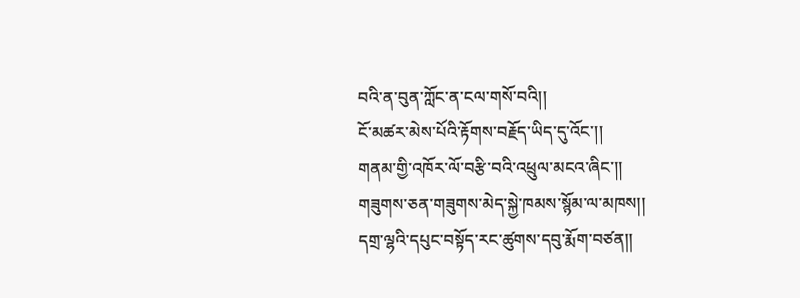བའི་ན་བུན་ཀློང་ན་ངལ་གསོ་བའི།།
ངོ་མཚར་མེས་པོའི་རྟོགས་བརྗོད་ཡིད་དུ་འོང་།།
གནམ་གྱི་འཁོར་ལོ་བརྩི་བའི་འཕྲུལ་མངའ་ཞིང་།།
གཟུགས་ཅན་གཟུགས་མེད་སྐྱེ་ཁམས་སྙོམ་ལ་མཁས།།
དགྲ་ལྷའི་དཔུང་བསྟོད་རང་ཚུགས་དབུ་རྨོག་བཙན།།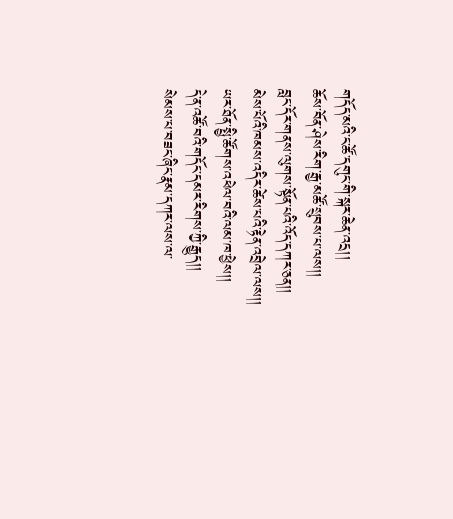གདོད་མའི་ང་ཚོ་དགུང་གི་སྐར་ཆེན་འདྲ།།
ཆོས་བོན་ཤེས་རིག་རྒྱ་མཚོ་སྲུབས་པ་ལས།།
བླང་དོར་གནས་ལུགས་སྟོན་པའི་འོད་དཀར་ཅན།།
མེས་པོའི་ཁམས་འདིར་ཚེས་པའི་རྟེན་འབྲེལ་ལས།།
ཡར་ཐོན་སྤྱི་ཚོགས་འཕེལ་བའི་ལམ་ཁ་ཕྱེས།།
དེ་ན་འཚོ་བའི་གདོང་དམར་རིགས་ཀྱི་རྒྱུད།།
སེམས་པ་བཟང་ཞིང་རྣམ་དཀར་ལས་ལ་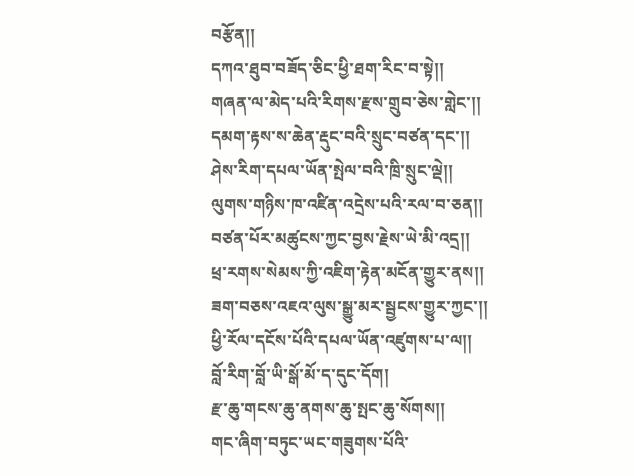བརྩོན།།
དཀའ་ཐུབ་བཟོད་ཅིང་ཕྱི་ཐག་རིང་བ་སྟེ།།
གཞན་ལ་མེད་པའི་རིགས་རྫས་གྲུབ་ཅེས་གླེང་།།
དམག་རྟས་ས་ཆེན་རྡུང་བའི་སྲུང་བཙན་དང་།།
ཤེས་རིག་དཔལ་ཡོན་སྤེལ་བའི་ཁྲི་སྲུང་ལྡེ།།
ལུགས་གཉིས་ཁ་འཛིན་འདྲེས་པའི་རལ་བ་ཅན།།
བཙན་པོར་མཚུངས་ཀྱང་བྱས་རྗེས་ཡེ་མི་འདྲ།།
ཕྲ་རགས་སེམས་ཀྱི་འཇིག་རྟེན་མངོན་གྱུར་ནས།།
ཟག་བཅས་འཇའ་ལུས་སྒྱུ་མར་སྦྱངས་གྱུར་ཀྱང་།།
ཕྱི་རོལ་དངོས་པོའི་དཔལ་ཡོན་འཛུགས་པ་ལ།།
བློ་རིག་བློ་ཡི་སྒོ་མོ་ད་དུང་དོག།
རྫ་ཆུ་གངས་ཆུ་ནགས་ཆུ་སྤང་ཆུ་སོགས།།
གང་ཞིག་བཏུང་ཡང་གཟུགས་པོའི་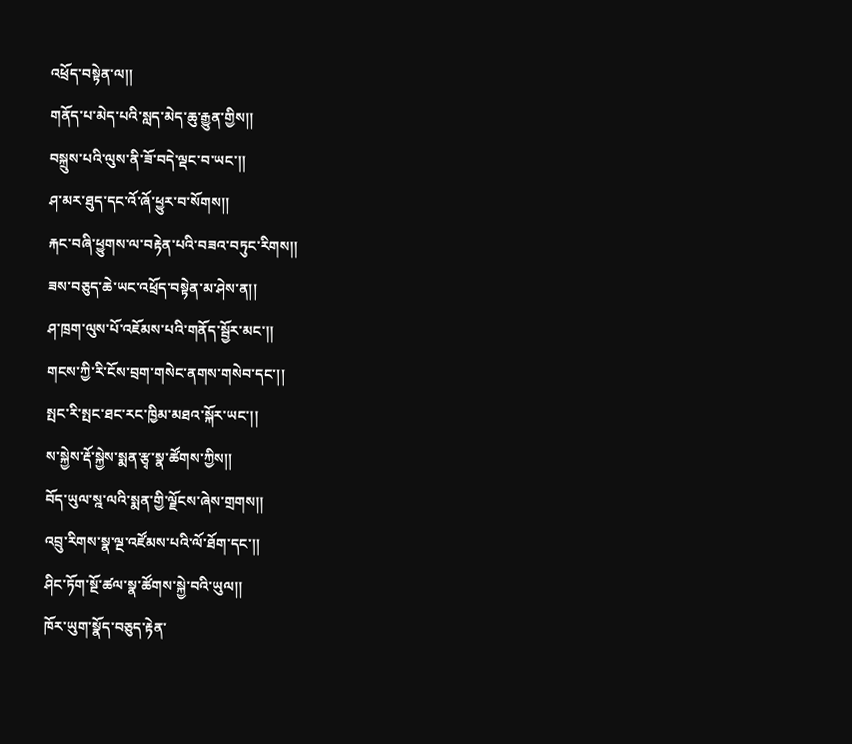འཕྲོད་བསྟེན་ལ།།
གནོད་པ་མེད་པའི་སླད་མེད་ཆུ་རྒྱུན་གྱིས།།
བསྐྲུས་པའི་ལུས་ནི་ཟོ་བདེ་ལྡང་བ་ཡང་།།
ཤ་མར་ཐུད་དང་འོ་ཞོ་ཕྱུར་བ་སོགས།།
རྐང་བཞི་ཕྱུགས་ལ་བརྟེན་པའི་བཟའ་བཏུང་རིགས།།
ཟས་བཅུད་ཆེ་ཡང་འཕྲོད་བསྟེན་མ་ཤེས་ན།།
ཤ་ཁྲག་ལུས་པོ་འཇོམས་པའི་གནོད་སྦྱོར་མང་།།
གངས་ཀྱི་རི་ངོས་བྲག་གསེང་ནགས་གསེབ་དང་།།
སྤང་རི་སྤང་ཐང་རང་ཁྱིམ་མཐའ་སྐོར་ཡང་།།
ས་སྐྱེས་རྡོ་སྐྱེས་སྨན་རྩྭ་སྣ་ཚོགས་ཀྱིས།།
བོད་ཡུལ་སྰ་ལའི་སྨན་གྱི་ལྗོངས་ཞེས་གྲགས།།
འབྲུ་རིགས་སྣ་ལྔ་འཛོམས་པའི་ལོ་ཐོག་དང་།།
ཤིང་ཏོག་སྔོ་ཚལ་སྣ་ཚོགས་སྐྱེ་བའི་ཡུལ།།
ཁོར་ཡུག་སྣོད་བཅུད་རྟེན་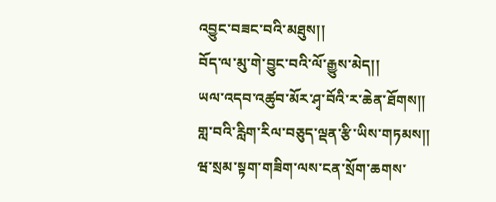འབྱུང་བཟང་བའི་མཐུས།།
བོད་ལ་མུ་གེ་བྱུང་བའི་ལོ་རྒྱུས་མེད།།
ཡལ་འདབ་འཚུབ་མོར་ཤྭ་བོའི་ར་ཆེན་ཐོགས།།
གླ་བའི་རླིག་རིལ་བཅུད་ལྡན་རྩི་ཡིས་གཏམས།།
ཝ་སྲམ་སྟག་གཟིག་ལས་ངན་སྲོག་ཆགས་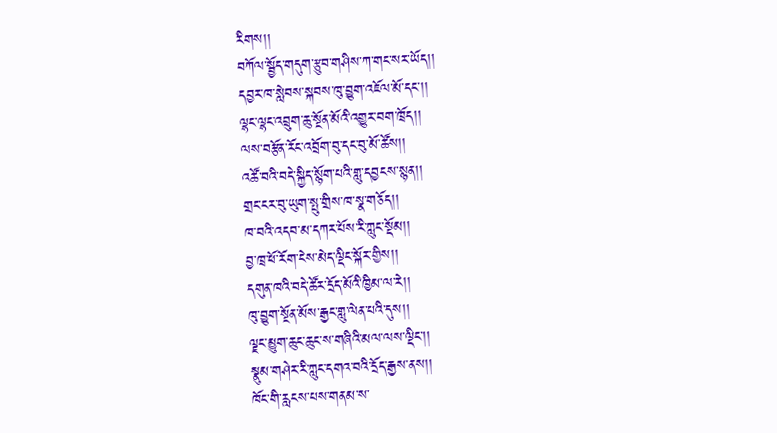རིགས།།
བཀོལ་སྦྱོད་གདུག་རྩུབ་གཤིས་ཀ་གང་སར་ཡོད།།
དབྱར་ཁ་སླེབས་སྐབས་ཁུ་བྱུག་འཇོལ་མོ་དང་།།
ལྷང་ལྷང་འབྲུག་ཆུ་སྔོན་མོའི་འགྱུར་བག་ཁྲོད།།
ལས་བརྩོན་རོང་འབྲོག་བུ་དང་བུ་མོ་ཚོས།།
འཚོ་བའི་བདེ་སྐྱིད་སྙོག་པའི་གླུ་དབྱངས་སྙན།།
གྲང་ངར་བུ་ཡུག་སྤུ་གྲིས་ཁ་སྣ་གཅོད།།
ཁ་བའི་འདབ་མ་དཀར་པོས་རི་ཀླུང་སྡོམ།།
བྱ་ཁྲ་ཕོ་རོག་ངེས་མེད་ལྡིང་སྐོར་གྱིས།།
དགུན་ཁའི་བདེ་ཚོར་དྲོད་མོའི་ཁྱིམ་ལ་རེ།།
ཁུ་བྱུག་སྔོན་མོས་རྒྱང་གླུ་ལེན་པའི་དུས།།
ལྗང་མྱུག་ཆུང་ཆུང་ས་གཞིའི་མལ་ལས་ལྡིང་།།
སྣུམ་གཤེར་རི་ཀླུང་དགའ་བའི་དྲོད་རྒྱས་ནས།།
ཁོང་གི་རླངས་པས་གནམ་ས་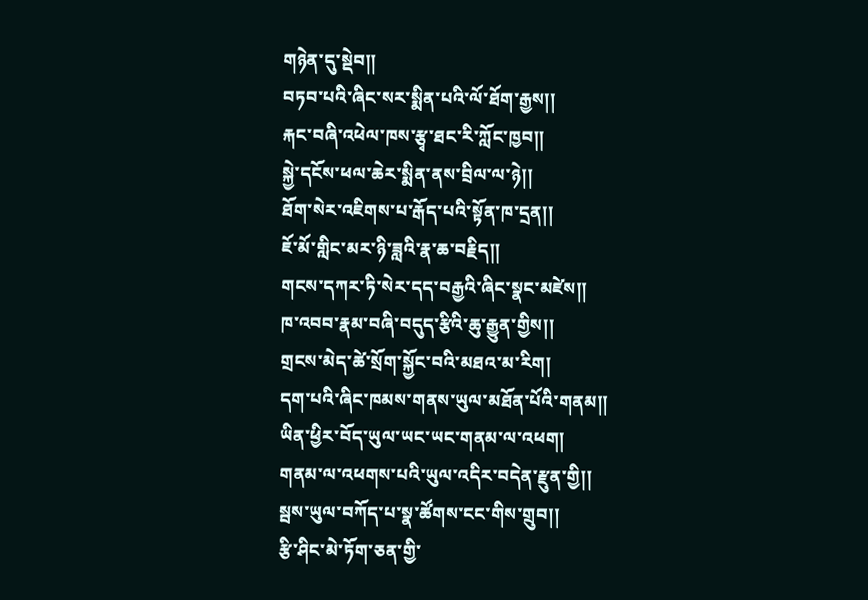གཉེན་དུ་སྡེབ།།
བཏབ་པའི་ཞིང་སར་སྨིན་པའི་ལོ་ཐོག་རྒྱས།།
རྐང་བཞི་འཕེལ་ཁས་རྩྭ་ཐང་རི་ཀློང་ཁྱབ།།
སྐྱེ་དངོས་ཕལ་ཆེར་སྨིན་ནས་བྲིལ་ལ་ཉེ།།
ཐོག་སེར་འཇིགས་པ་རྒོད་པའི་སྟོན་ཁ་དྲན།།
ཇོ་མོ་གླིང་མར་ཉི་ཟླའི་རྣ་ཆ་བརྗིད།།
གངས་དཀར་ཏི་སེར་དད་བརྒྱའི་ཞིང་སྣང་མཛེས།།
ཁ་འབབ་རྣམ་བཞི་བདུད་རྩིའི་ཆུ་རྒྱུན་གྱིས།།
གྲངས་མེད་ཚེ་སྲོག་སྐྱོང་བའི་མཐའ་མ་རིག།
དག་པའི་ཞིང་ཁམས་གནས་ཡུལ་མཐོན་པོའི་གནམ།།
ཡིན་ཕྱིར་བོད་ཡུལ་ཡང་ཡང་གནམ་ལ་འཕག།
གནམ་ལ་འཕགས་པའི་ཡུལ་འདིར་བདེན་རྫུན་གྱི།།
སྦས་ཡུལ་བཀོད་པ་སྣ་ཚོགས་ངང་གིས་གྲུབ།།
རྩི་ཤིང་མེ་ཏོག་ཅན་གྱི་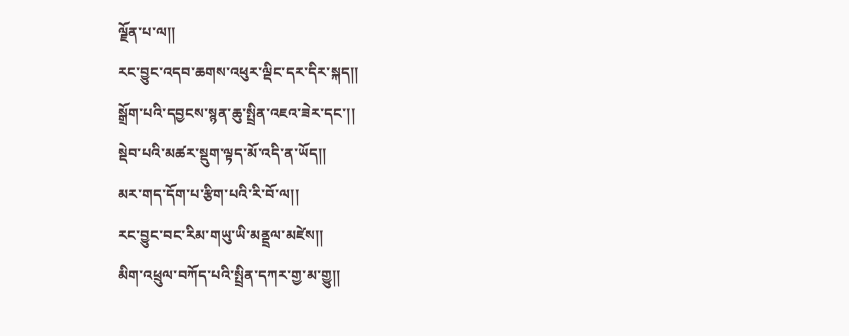ལྗོན་པ་ལ།།
རང་བྱུང་འདབ་ཆགས་འཕུར་ལྡིང་དར་དིར་སྐད།།
སྒྲོག་པའི་དབྱངས་སྙན་ཆུ་སྤྲིན་འཇའ་ཟེར་དང་།།
སྡེབ་པའི་མཚར་སྡུག་ལྟད་མོ་འདི་ན་ཡོད།།
མར་གད་དོག་པ་རྩིག་པའི་རི་བོ་ལ།།
རང་བྱུང་བང་རིམ་གཡུ་ཡི་མནྡྲལ་མཛེས།།
མིག་འཕྲུལ་བཀོད་པའི་སྤྲིན་དཀར་གྱ་མ་གྱུ།།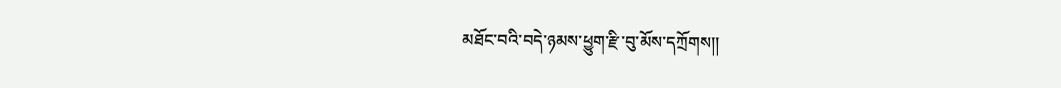མཐོང་བའི་བདེ་ཉམས་ཕྱུག་རྫི་བུ་མོས་དཀྲོགས།།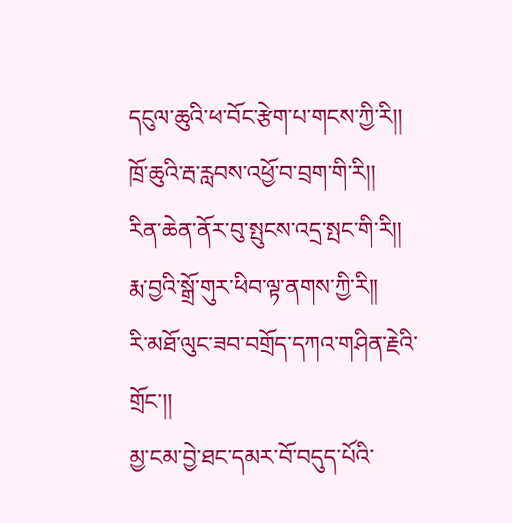དངུལ་ཆུའི་ཕ་བོང་རྩེག་པ་གངས་ཀྱི་རི།།
ཁྲོ་ཆུའི་རྦ་རླབས་འཕྱོ་བ་བྲག་གི་རི།།
རིན་ཆེན་ནོར་བུ་སྤུངས་འདྲ་སྤང་གི་རི།།
རྨ་བྱའི་སྒྲོ་གུར་ཕིབ་ལྟ་ནགས་ཀྱི་རི།།
རི་མཐོ་ལུང་ཟབ་བགྲོད་དཀའ་གཤིན་རྗེའི་གྲོང་།།
མྱ་ངམ་བྱེ་ཐང་དམར་བོ་བདུད་པོའི་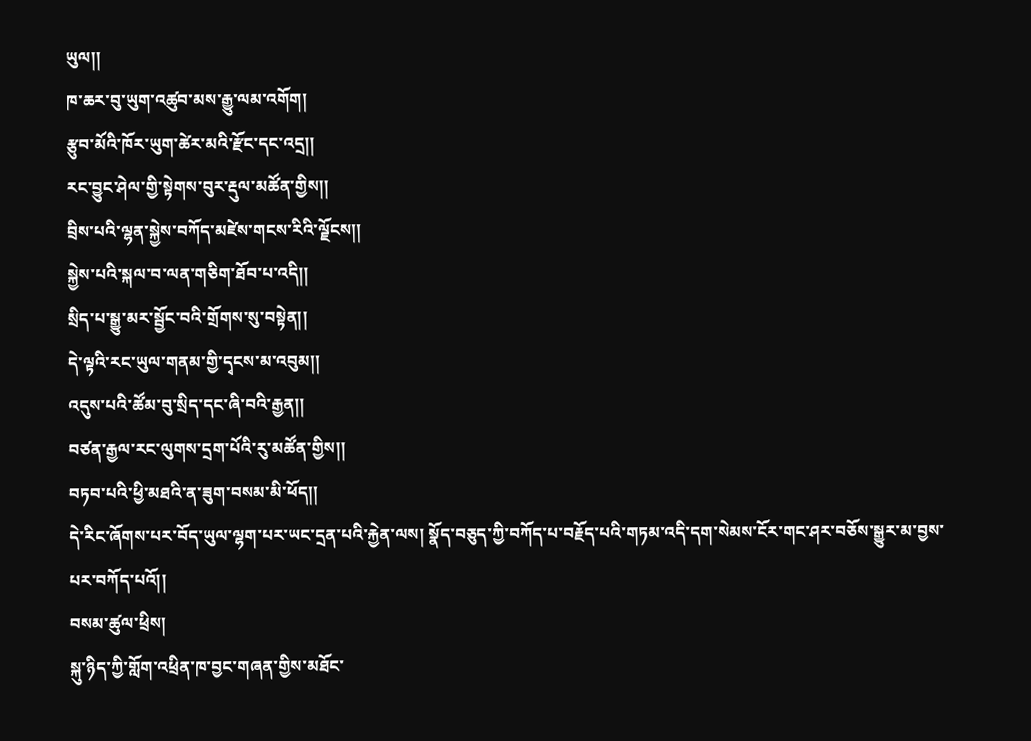ཡུལ།།
ཁ་ཆར་བུ་ཡུག་འཚུབ་མས་རྒྱུ་ལམ་འགོག།
རྩུབ་མོའི་ཁོར་ཡུག་ཚེར་མའི་རྫོང་དང་འདྲ།།
རང་བྱུང་ཤེལ་གྱི་སྟེགས་བུར་རྡུལ་མཚོན་གྱིས།།
བྲིས་པའི་ལྷན་སྐྱེས་བཀོད་མཛེས་གངས་རིའི་ལྗོངས།།
སྐྱེས་པའི་སྐལ་བ་ལན་གཅིག་ཐོབ་པ་འདི།།
སྲིད་པ་སྒྱུ་མར་སྦྱོང་བའི་གྲོགས་སུ་བསྟེན།།
དེ་ལྟའི་རང་ཡུལ་གནམ་གྱི་དྭངས་མ་འབུམ།།
འདུས་པའི་ཚོམ་བུ་སྲིད་དང་ཞི་བའི་རྒྱན།།
བཙན་རྒྱལ་རང་ལུགས་དྲག་པོའི་རུ་མཚོན་གྱིས།།
བཏབ་པའི་ཕྱི་མཐའི་ན་ཟུག་བསམ་མི་ཕོད།།
དེ་རིང་ཞོགས་པར་བོད་ཡུལ་ལྷག་པར་ཡང་དྲན་པའི་རྐྱེན་ལས། སྣོད་བཅུད་ཀྱི་བཀོད་པ་བརྗོད་པའི་གཏམ་འདི་དག་སེམས་ངོར་གང་ཤར་བཅོས་སྒྱུར་མ་བྱས་པར་བཀོད་པའོ།།
བསམ་ཚུལ་ཕྲིས།
སྐུ་ཉིད་ཀྱི་གློག་འཕྲིན་ཁ་བྱང་གཞན་གྱིས་མཐོང་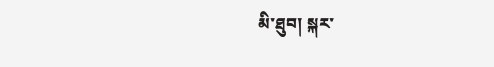མི་ཐུབ། སྐར་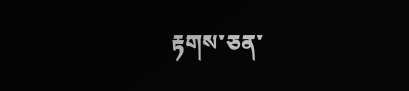རྟགས་ཅན་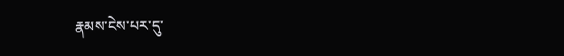རྣམས་ངེས་པར་དུ་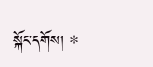སྐོང་དགོས། *